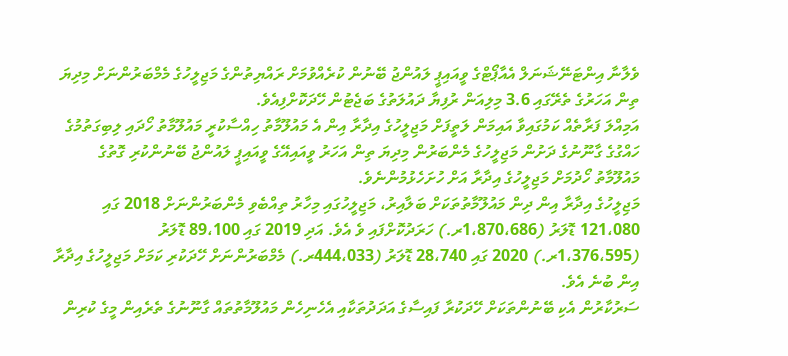ވެލާނާ އިންޓަނޭޝަނަލް އެއާޕޯޓްގެ ވީއައިޕީ ލައުންޖު ބޭނުން ކުރެއްވުމަށް ރައްޔިތުންގެ މަޖިލީހުގެ މެމްބަރުންނަށް މިދިޔަ ތިން އަހަރުގެ ތެރޭގައި 3.6 މިލިއަން ރުފިޔާ ދައުލަތުގެ ބަޖެޓުން ހޭދަކޮށްފިއެވެ.
އަމިއްލަ ފަރާތެއް ކަމުގައިވާ އައިމަން ލަތީފަށް މަޖިލީހުގެ އިދާރާ އިން އެ މައުލޫމާތު ހިއްސާކުރީ މައުލޫމާތު ހޯދައި ލިބިގަތުމުގެ ހައްގުގެ ގާނޫނުގެ ދަށުން މަޖިލީހުގެ މެންބަރުން މިދިޔަ ތިން އަހަރު ވީއައިއޭގެ ވީއައިޕީ ލައުންޖު ބޭނުންކުރި ގޮތުގެ މައުލޫމާތު ހޯދުމަށް މަޖިލީހުގެ އިދާރާ އަށް ހުށަހެޅުމުންނެވެ.
މަޖިލީހުގެ އިދާރާ އިން ދިން މައުލޫމާތުތަކަށް ބަލާއިރު، މަޖިލީހުގައި މިހާރު ތިއްބެވި މެންބަރުންނަށް 2018 ގައި 121،080 ޑޮލަރު (1،870،686ރ.) ހަރަދުކޮށްފައި ވެ އެވެ. އަދި 2019 ގައި 89،100 ޑޮލަރު (1،376،595ރ.) 2020 ގައި 28،740 ޑޮލަރު (444،033ރ.) މެމްބަރުންނަށް ހޭދަކުރި ކަމަށް މަޖިލީހުގެ އިދާރާ އިން ބުނެ އެވެ.
ސަރުކާރުން އެކި ބޭނުންތަކަށް ހޭދަކުރާ ފައިސާގެ އަދަދުތަކާއި އެހެނިހެން މައުލޫމާތުތައް ގާނޫނުގެ ތެރެއިން މީގެ ކުރިން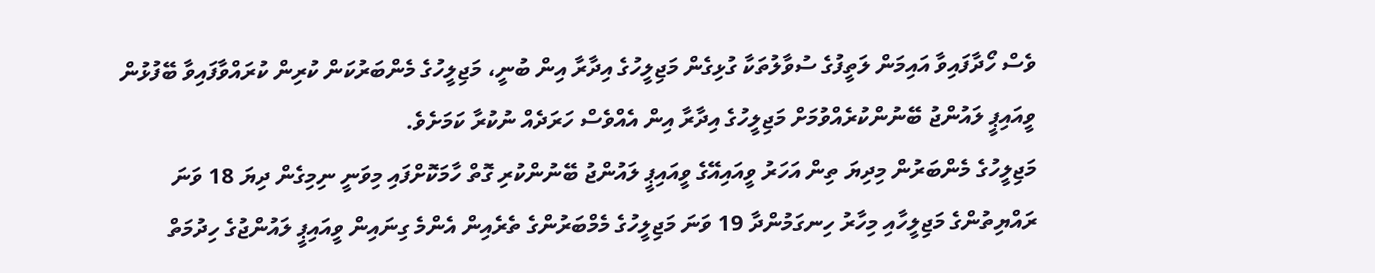ވެސް ހޯދާފައިވާ އައިމަން ލަތީފުގެ ސުވާލުތަކާ ގުޅިގެން މަޖިލީހުގެ އިދާރާ އިން ބުނީ، މަޖިލީހުގެ މެންބަރުކަން ކުރިން ކުރައްވާފައިވާ ބޭފުޅުން ވީއައިޕީ ލައުންޖު ބޭނުންކުރެއްވުމަށް މަޖިލީހުގެ އިދާރާ އިން އެއްވެސް ހަރަދެއް ނުކުރާ ކަމަށެވެ.
މަޖިލީހުގެ މެންބަރުން މިދިޔަ ތިން އަހަރު ވީއައިއޭގެ ވީއައިޕީ ލައުންޖު ބޭނުންކުރި ގޮތް ހާމަކޮށްފައި މިވަނީ ނިމިގެން ދިޔަ 18 ވަނަ ރައްޔިތުންގެ މަޖިލީހާއި މިހާރު ހިނގަމުންދާ 19 ވަނަ މަޖިލީހުގެ މެމްބަރުންގެ ތެރެއިން އެންމެ ގިނައިން ވީއައިޕީ ލައުންޖުގެ ހިދުމަތް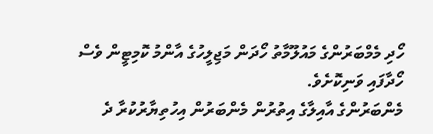ހޯދި މެމްބަރުންގެ މައުލޫމާތު ހޯދަން މަޖިލީހުގެ އާންމު ކޮމިޓީން ވެސް ހޯދާފައި ވަނިކޮށެވެ.
މެންބަރުންގެ އާއިލާގެ އިތުރުން މެންބަރުން އިހުތިޔާރުކުރާ ދެ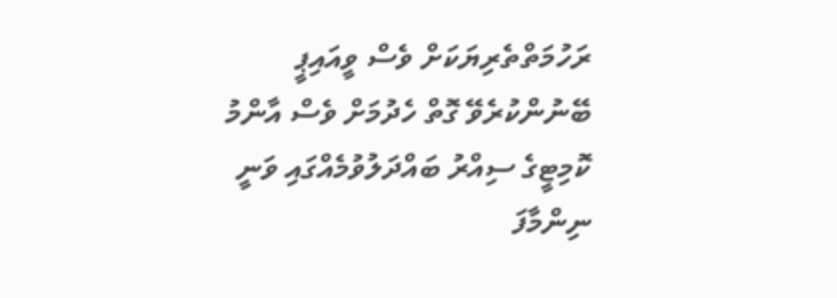ރަހުމަތްތެރިޔަކަށް ވެސް ވީއައިޕީ ބޭނުންކުރެވޭ ގޮތް ހެދުމަށް ވެސް އާންމު ކޮމިޓީގެ ސިއްރު ބައްދަލުވުމެއްގައި ވަނީ ނިންމާފަ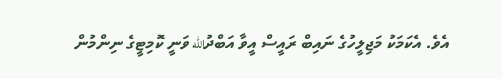އެވެ. އެކަމަކު މަޖިލީހުގެ ނައިބް ރައީސް އީވާ އަބްދުالله ވަނީ ކޮމިޓީގެ ނިންމުން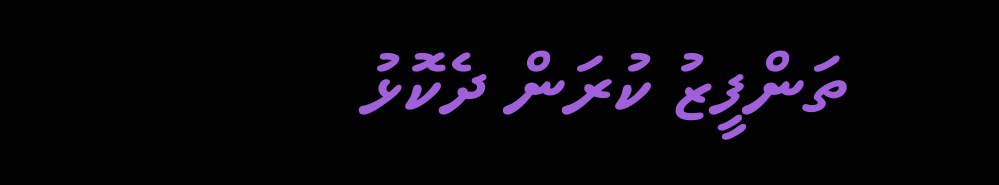ތަންފީޒު ކުރަން ދެކޮޅު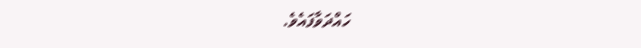ހައްދަވާފައެވެ.